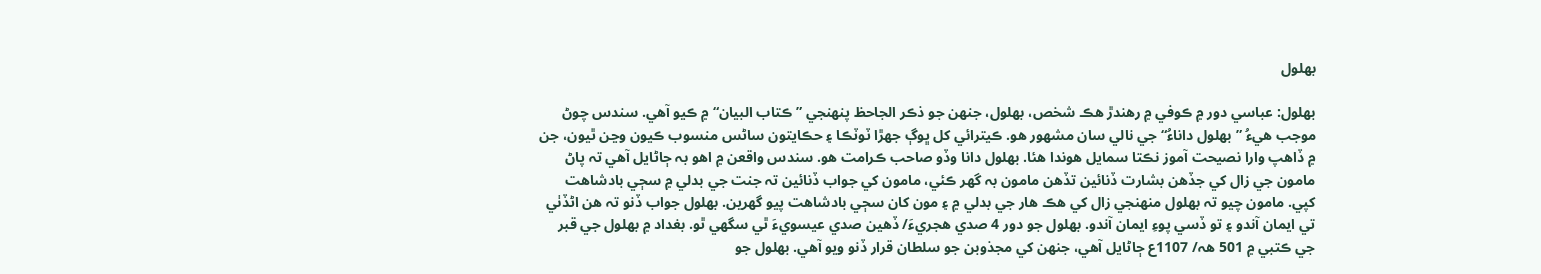بھلول

بھلول: عباسي دور ۾ ڪوفي ۾ رهندڙ هڪ شخص، بهلول، جنهن جو ذڪر الجاحظ پنھنجي ”ڪتاب البيان“ ۾ ڪيو آهي. سندس چوڻ موجب هيءُ ”بھلول داناءُ“ جي نالي سان مشھور هو. ڪيترائي کل ڀوڳ جھڙا ٽوٽڪا ۽ حڪايتون ساڻس منسوب ڪيون وڃن ٿيون، جن ۾ ڏاهپ وارا نصيحت آموز نڪتا سمايل هوندا هئا. بھلول دانا وڏو صاحب ڪرامت هو. سندس واقعن ۾ اهو بہ ڄاڻايل آهي تہ پاڻ مامون جي زال کي جڏهن بشارت ڏنائين تڏهن مامون بہ گهر ڪئي، مامون کي جواب ڏنائين تہ جنت جي بدلي ۾ سڄي بادشاهت کپي. مامون چيو تہ بھلول منهنجي زال کي هڪ هار جي بدلي ۾ ۽ مون کان سڄي بادشاهت پيو گهرين. بھلول جواب ڏنو تہ هن اڻڏٺي تي ايمان آندو ۽ تو ڏسي پوءِ ايمان آندو. بھلول جو دور 4 صدي هجريءَ/ ڏهين صدي عيسويءَ ٿي سگهي ٿو. بغداد ۾ بھلول جي قبر جي ڪتبي ۾ 501 ھہ/ 1107ع ڄاڻايل آهي، جنهن کي مجذوبن جو سلطان قرار ڏنو ويو آهي. بھلول جو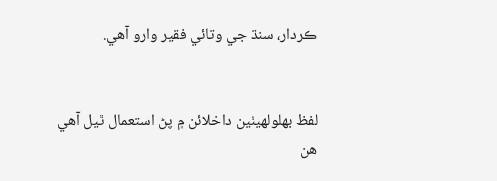ڪردار، سنڌ جي وتائي فقير وارو آهي.


لفظ بھلولھيٺين داخلائن ۾ پڻ استعمال ٿيل آھي
هن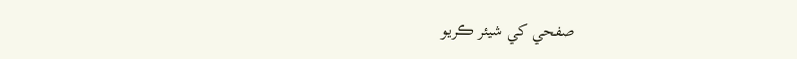صفحي کي شيئر ڪريو